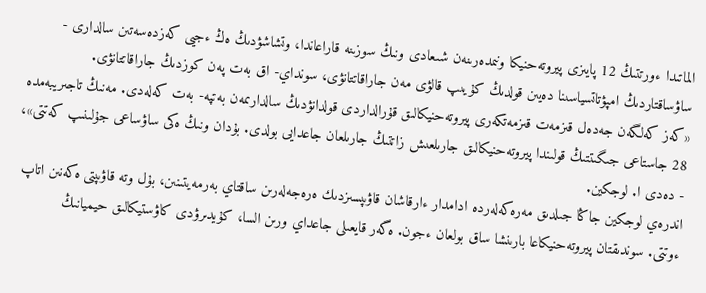الماتىدا ءورتتىڭ 12 پايىزى پيروتەحنيكا ونىمدەرىنەن شىعادى ونىڭ سوزىنە قاراعاندا، وتشاشۋدىڭ ەڭ ءجيى كەزدەسەتىن سالدارى - ساۋساقتاردىڭ امپۋتاتسياسىنا دەيىن قولدىڭ كۇيىپ قالۋى مەن جاراقاتتانۋى، سونداي- اق بەت پەن كوزدىڭ جاراقاتتانۋى.
«كەز كەلگەن جەدەل قىزمەت قىزمەتكەرى پيروتەحنيكالىق قۇرالداردى قولدانۋدىڭ سالدارىمەن بەتپە- بەت كەلەدى. مەنىڭ تاجىريبەمدە 28 جاستاعى جىگىتتىڭ قولىندا پيروتەحنيكالىق جارىلعىش زاتتىڭ جارىلعان جاعدايى بولدى. بۇدان ونىڭ ەكى ساۋساعى جۇلىنىپ كەتتى»، - دەدى ا. لوجكين.
اندرەي لوجكين جاڭا جىلدىق مەرەكەلەردە ادامدار ءارقاشان قاۋىپسىزدىك ەرەجەلەرىن ساقتاي بەرمەيتىنىن، بۇل وتە قاۋىپتى ەكەنىن اتاپ ءوتتى. سوندىقتان پيروتەحنيكاعا بارىنشا ساق بولعان ءجون. ەگەر قايعىلى جاعداي ورىن السا، كۇيدىرۋدى كاۋستيكالىق حيميانىڭ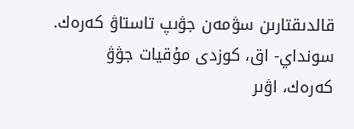قالدىقتارىن سۋمەن جۋىپ تاستاۋ كەرەك. سونداي- اق، كوزدى مۇقيات جۋۋ كەرەك، اۋىر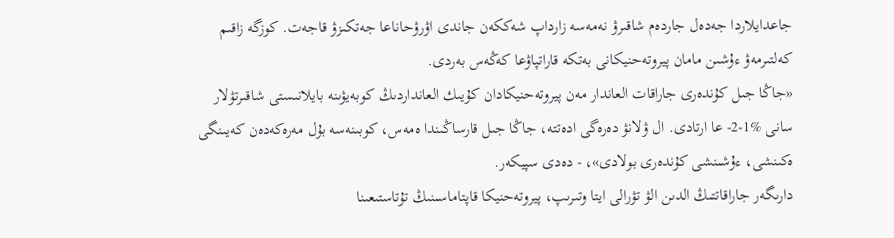جاعدايلاردا جەدەل جاردەم شاقىرۋ نەمەسە زارداپ شەككەن جاندى اۋرۋحاناعا جەتكىزۋ قاجەت. كوزگە زاقىم كەلتىرمەۋ ءۇشىن مامان پيروتەحنيكانى بەتكە قاراتپاۋعا كەڭەس بەردى.
«جاڭا جىل كۇندەرى جاراقات العاندار مەن پيروتەحنيكادان كۇيىك العانداردىڭ كوبەيۋىنە بايلانىستى شاقىرتۋلار سانى %1-2- عا ارتادى. ال ۋلانۋ دەرەگى ادەتتە، جاڭا جىل قارساڭىندا ەمەس، كوبىنەسە بۇل مەرەكەدەن كەيىنگى ەكىنشى، ءۇشىنشى كۇندەرى بولادى»، - دەدى سپيكەر.
دارىگەر جاراقاتتىڭ الدىن الۋ تۋرالى ايتا وتىرىپ، پيروتەحنيكا قاپتاماسىنىڭ تۇتاستىعىنا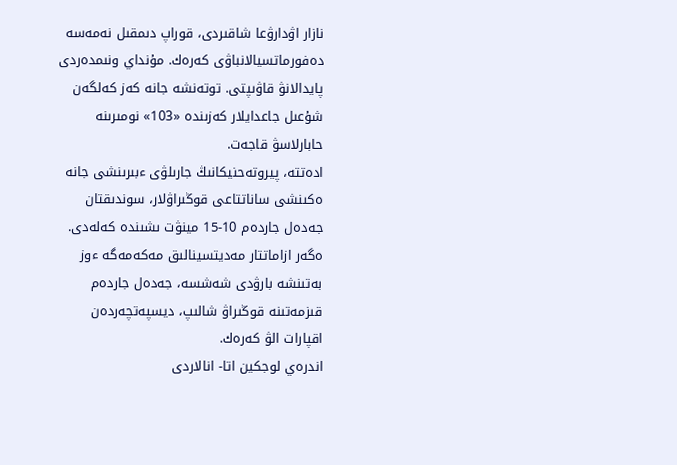نازار اۋدارۋعا شاقىردى، قوراپ دىمقىل نەمەسە دەفورماتسيالانباۋى كەرەك. مۇنداي ونىمدەردى پايدالانۋ قاۋىپتى. توتەنشە جانە كەز كەلگەن شۇعىل جاعدايلار كەزىندە «103» نومىرىنە حابارلاسۋ قاجەت.
ادەتتە، پيروتەحنيكانىڭ جارىلۋى ءبىرىنشى جانە ەكىنشى ساناتتاعى قوڭىراۋلار، سوندىقتان جەدەل جاردەم 10-15 مينۋت ىشىندە كەلەدى. ەگەر ازاماتتار مەديتسينالىق مەكەمەگە ءوز بەتىنشە بارۋدى شەشسە، جەدەل جاردەم قىزمەتىنە قوڭىراۋ شالىپ، ديسپەتچەردەن اقپارات الۋ كەرەك.
اندرەي لوجكين اتا- انالاردى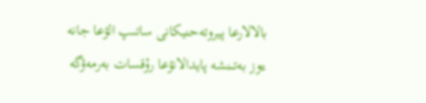بالالارعا پيروتەحنيكانى ساتىپ الۋعا جانە ءوز بەتىنشە پايدالانۋعا رۇقسات بەرمەۋگە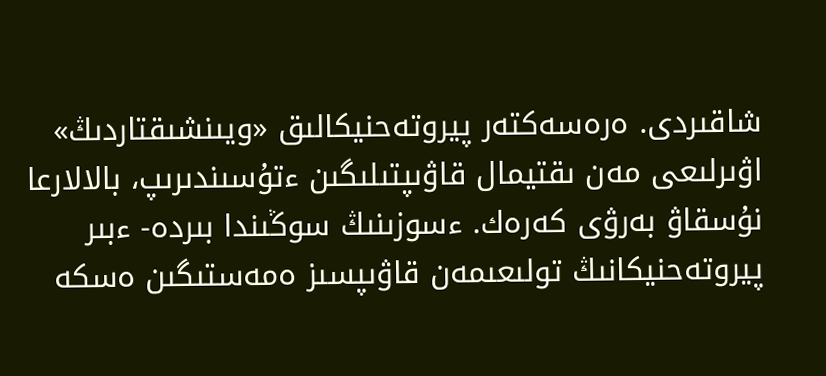شاقىردى. ەرەسەكتەر پيروتەحنيكالىق «ويىنشىقتاردىڭ» اۋىرلىعى مەن ىقتيمال قاۋىپتىلىگىن ءتۇسىندىرىپ، بالالارعا نۇسقاۋ بەرۋى كەرەك. ءسوزىنىڭ سوڭىندا بىردە- ءبىر پيروتەحنيكانىڭ تولىعىمەن قاۋىپسىز ەمەستىگىن ەسكە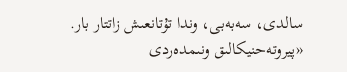سالدى، سەبەبى، وندا تۇتانعىش زاتتار بار.
«پيروتەحنيكالىق ونىمدەردى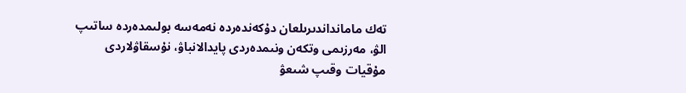تەك مامانداندىرىلعان دۇكەندەردە نەمەسە بولىمدەردە ساتىپ الۋ، مەرزىمى وتكەن ونىمدەردى پايدالانباۋ، نۇسقاۋلاردى مۇقيات وقىپ شىعۋ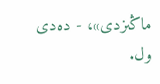ماڭىزدى»، - دەدى ول.